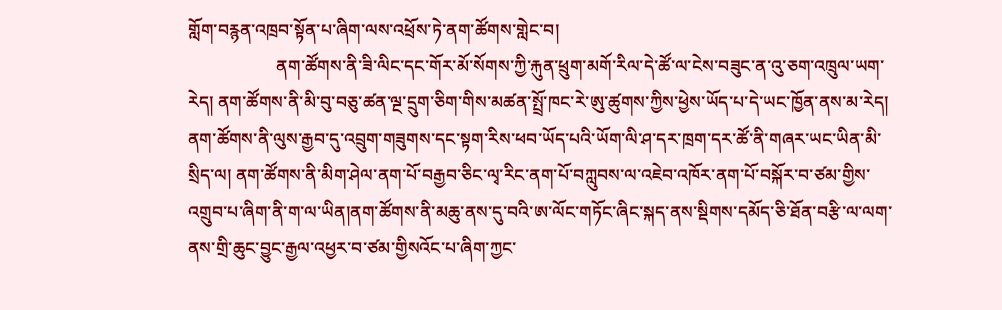གློག་བརྙན་འཁྲབ་སྟོན་པ་ཞིག་ལས་འཕྲོས་ཏེ་ནག་ཚོགས་གླེང་བ།
                    ནག་ཚོགས་ནི་ཟི་ལིང་དང་གོར་མོ་སོགས་ཀྱི་རྐུན་ཕྲུག་མགོ་རིལ་དེ་ཚོ་ལ་ངེས་བཟུང་ན་འུ་ཅག་འཁྲུལ་ཡག་རེད། ནག་ཚོགས་ནི་མི་བུ་བཅུ་ཚན་ལྔ་དྲུག་ཅིག་གིས་མཚན་སྤྲོ་ཁང་རེ་ཨུ་ཚུགས་ཀྱིས་ཕྱེས་ཡོད་པ་དེ་ཡང་ཁྱོན་ནས་མ་རེད།  ནག་ཚོགས་ནི་ལུས་རྒྱབ་དུ་འབྲུག་གཟུགས་དང་སྟག་རིས་ཕབ་ཡོད་པའི་ཡོག་ལི་ཤ་དར་ཁྲག་དར་ཚོ་ནི་གཞར་ཡང་ཡིན་མི་སྲིད་ལ། ནག་ཚོགས་ནི་མིག་ཤེལ་ནག་པོ་བརྒྱབ་ཅིང་ལྭ་རིང་ནག་པོ་བཀླུབས་ལ་འཇེབ་འཁོར་ནག་པོ་བསྐོར་བ་ཙམ་གྱིས་འགྲུབ་པ་ཞིག་ནི་ག་ལ་ཡིན།ནག་ཚོགས་ནི་མཆུ་ནས་དུ་བའི་ཨ་ལོང་གཏོང་ཞིང་སྐད་ནས་སྡིགས་དམོད་ཅི་ཐོན་བརྩི་ལ་ལག་ནས་གྲི་ཆུང་བྱུང་རྒྱལ་འཕྱར་བ་ཙམ་གྱིསའོང་པ་ཞིག་ཀྱང་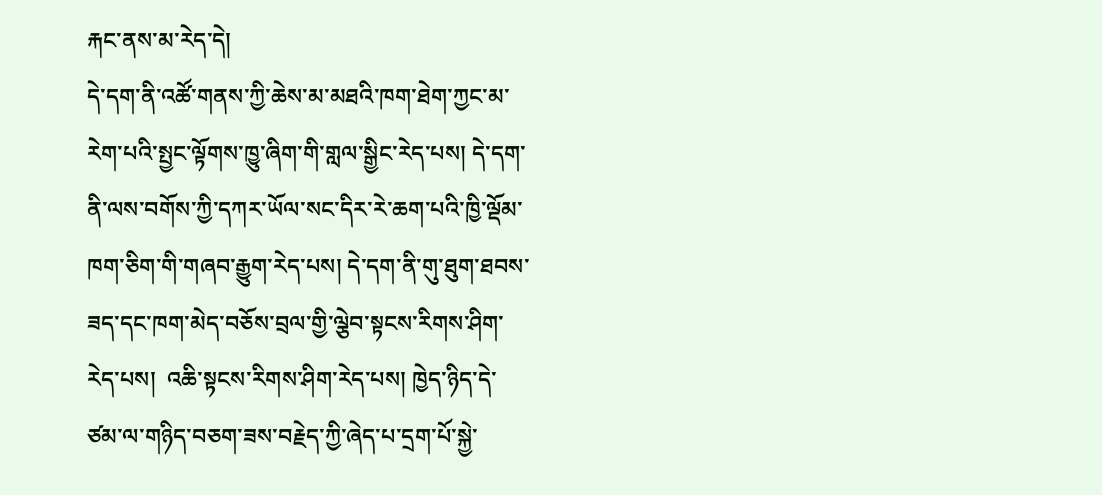རྐང་ནས་མ་རེད་དེ།
དེ་དག་ནི་འཚོ་གནས་ཀྱི་ཆེས་མ་མཐའི་ཁག་ཐེག་ཀྱང་མ་རེག་པའི་སྤྱང་ལྟོགས་ཁྱུ་ཞིག་གི་གླལ་སྒྱིང་རེད་པས། དེ་དག་ནི་ལས་བགོས་ཀྱི་དཀར་ཡོལ་སང་དིར་རེ་ཆག་པའི་ཁྱི་ལྡོམ་ཁག་ཅིག་གི་གཞབ་རྒྱུག་རེད་པས། དེ་དག་ནི་གུ་ཐུག་ཐབས་ཟད་དང་ཁག་མེད་བཅོས་བྲལ་གྱི་ལྕེབ་སྟངས་རིགས་ཤིག་རེད་པས།  འཆི་སྟངས་རིགས་ཤིག་རེད་པས། ཁྱེད་ཉིད་དེ་ཙམ་ལ་གཉིད་བཅག་ཟས་བརྗེད་ཀྱི་ཞེད་པ་དྲག་པོ་སྐྱེ་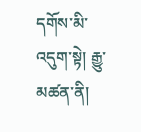དགོས་མི་འདུག་སྟེ། རྒྱུ་མཚན་ནི།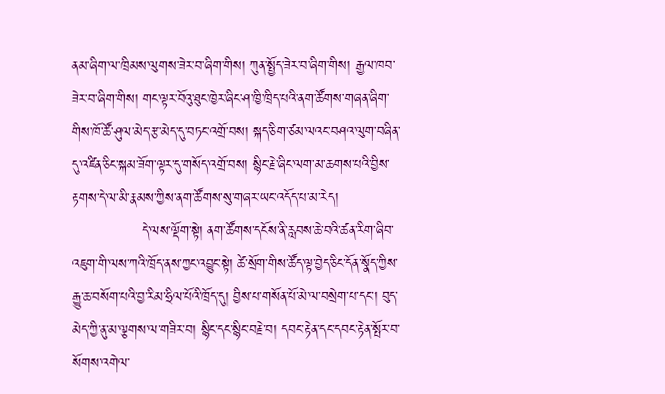ནམ་ཞིག་ལ་ཁྲིམས་ལུགས་ཟེར་བ་ཞིག་གིས། ཀུན་སྤྱོད་ཟེར་བ་ཞིག་གིས། རྒྱལ་ཁབ་ཟེར་བ་ཞིག་གིས། གང་ལྟར་བོའུ་ཐུང་ཁྱེར་ཞིང་ཤ་ཁྱི་ཁྲིད་པའི་ནག་ཚོགས་གཞན་ཞིག་གིས་ཁོ་ཚོ་ཤུལ་མེད་རྩ་མེད་དུ་བཏང་འགྲོ་བས། སྐད་ཅིག་ཙམ་ལའང་བཤའ་ལུག་བཞིན་དུ་འཛིན་ཅིང་སྐམ་ཟོག་ལྟར་དུ་གསོད་འགྲོ་བས། སྙིང་རྗེ་ཞིང་ལག་མ་ཆགས་པའི་བྱིས་རྟགས་དེ་ལ་མི་རྣམས་ཀྱིས་ནག་ཚོགས་སུ་གཞར་ཡང་འདོད་པ་མ་རེད།
               དེ་ལས་ལྡོག་སྟེ། ནག་ཚོགས་དངོས་ནི་རླབས་ཆེ་བའི་ཚན་རིག་ཞིབ་འཇུག་གི་ལས་ཀའི་ཁྲོད་ནས་ཀྱང་འབྱུང་སྟེ། ཚེ་སྲོག་གིས་ཚོད་ལྟ་བྱེད་ཅིང་དོན་སྣོད་ཀྱིས་རྒྱུ་ཆ་བསོག་པའི་བྱ་རིམ་ཧྲིལ་པོའི་ཁྲོད་དུ། བྱིས་པ་གསོན་པོ་མེ་ལ་བསྲེག་པ་དང་། བུད་མེད་ཀྱི་ནུ་མ་ལྕགས་ལ་གཟིར་བ། སྙིང་དང་སྙིང་བརྗེ་བ། དབང་རྟེན་དང་དབང་རྟེན་སྤོར་བ་སོགས་འགེལ་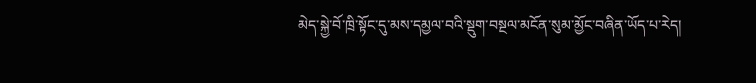མེད་སྐྱེ་བོ་ཁྲི་སྟོང་དུ་མས་དམྱལ་བའི་སྡུག་བསྔལ་མངོན་སུམ་མྱོང་བཞིན་ཡོད་པ་རེད།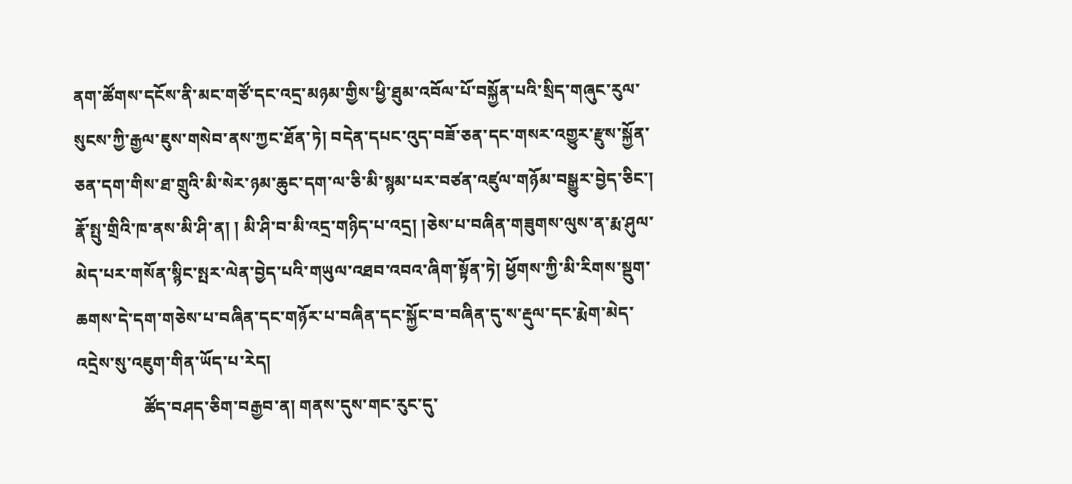ནག་ཚོགས་དངོས་ནི་མང་གཙོ་དང་འདྲ་མཉམ་གྱིས་ཕྱི་ཐུམ་འབོལ་པོ་བསྐྱོན་པའི་སྲིད་གཞུང་རུལ་སུངས་ཀྱི་རྒྱལ་ཇུས་གསེབ་ནས་ཀྱང་ཐོན་ཏེ། བདེན་དཔང་འུད་བཟོ་ཅན་དང་གསར་འགྱུར་རྫུས་སྐྱོན་ཅན་དག་གིས་ཐ་གྲུའི་མི་སེར་ཉམ་ཆུང་དག་ལ་ཅི་མི་སྙམ་པར་བཙན་འཛུལ་གཉོམ་བསྒྱུར་བྱེད་ཅིང་།  རྣོ་སྤུ་གྲིའི་ཁ་ནས་མི་ཤི་ན། ། མི་ཤི་བ་མི་འདྲ་གཉིད་པ་འདྲ། །ཅེས་པ་བཞིན་གཟུགས་ལུས་ན་རྨ་ཤུལ་མེད་པར་གསོན་སྙིང་སྤར་ལེན་བྱེད་པའི་གཡུལ་འཐབ་འབའ་ཞིག་སྟོན་ཏེ། ཕྱོགས་ཀྱི་མི་རིགས་སྡུག་ཆགས་དེ་དག་གཅེས་པ་བཞིན་དང་གཉོར་པ་བཞིན་དང་སྐྱོང་བ་བཞིན་དུ་ས་རྡུལ་དང་རྨེག་མེད་འདྲེས་སུ་འཇུག་གིན་ཡོད་པ་རེད།
                ཚོད་བཤད་ཅིག་བརྒྱབ་ན། གནས་དུས་གང་རུང་དུ་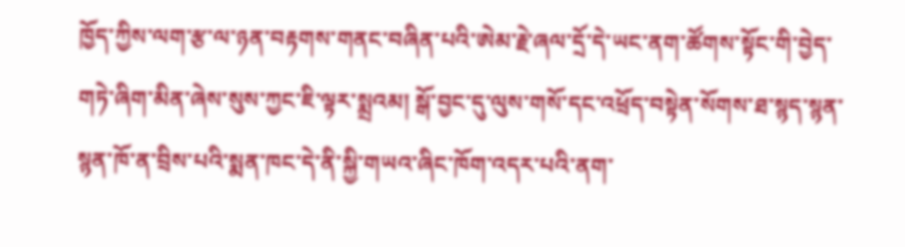ཁྱོད་ཀྱིས་ལག་རྩ་ལ་ཉན་བརྟགས་གནང་བཞིན་པའི་ཨེམ་རྗེ་ཞལ་དྲོ་དེ་ཡང་ནག་ཚོགས་སྟོང་གི་བྱེད་གཏེ་ཞིག་མིན་ཞེས་སུས་ཀྱང་ཇི་ལྟར་སྨྲའམ། སྒོ་བྱང་དུ་ལུས་གསོ་དང་འཕྲོད་བསྟེན་སོགས་ཐ་སྙད་སྙན་སྙན་ཁོ་ན་བྲིས་པའི་སྨན་ཁང་དེ་ནི་སྐྱི་གཡའ་ཞིང་ཁོག་འདར་པའི་ནག་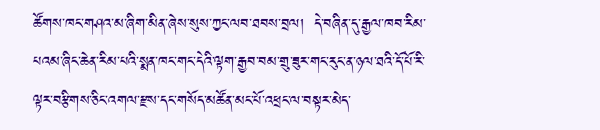ཚོགས་ཁང་གཤའ་མ་ཞིག་མིན་ཞེས་སུས་ཀྱང་ལབ་ཐབས་བྲལ།  དེ་བཞིན་དུ་རྒྱལ་ཁབ་རིམ་པའམ་ཞིང་ཆེན་རིམ་པའི་སྨན་ཁང་གང་དེའི་ལྟག་རྒྱབ་བམ་གྲུ་ཟུར་གང་རུང་ན་ཉལ་ཐའི་དོ་པོ་རི་ལྟར་བརྩིགས་ཅིང་འགལ་རྫས་དང་གསོད་མཚོན་མང་པོ་འཕྲང་ལ་བསྟར་མེད་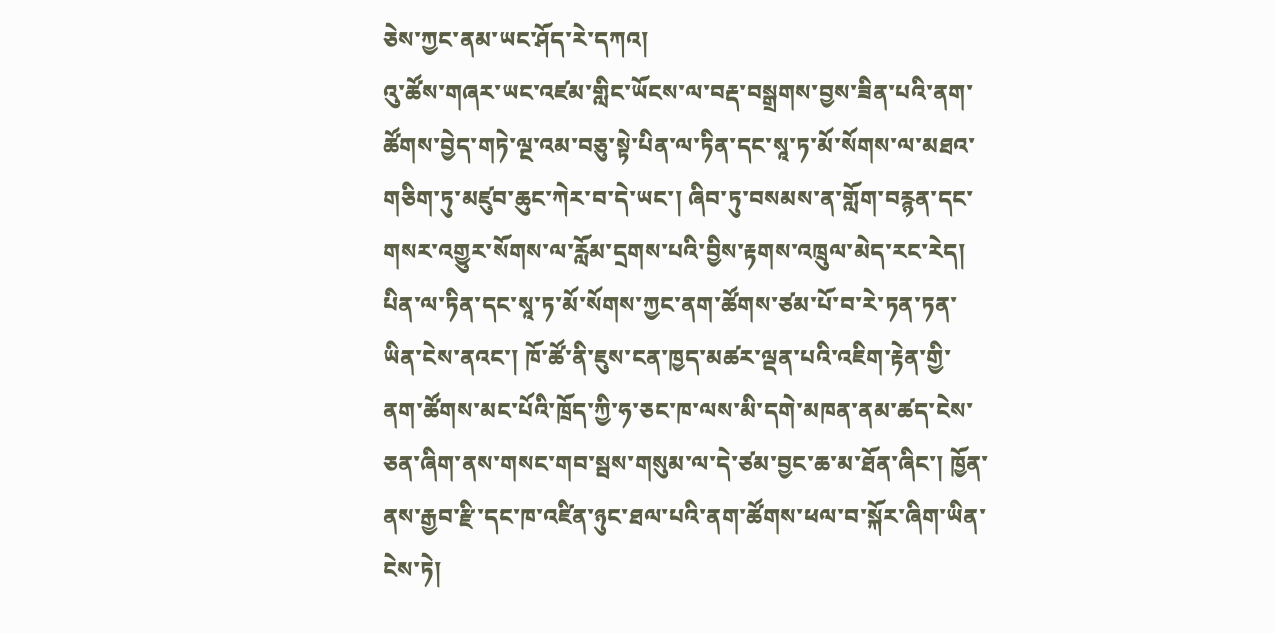ཅེས་ཀྱང་ནམ་ཡང་ཤོད་རེ་དཀའ།
འུ་ཚོས་གཞར་ཡང་འཛམ་གླིང་ཡོངས་ལ་བརྡ་བསྒྲགས་བྱས་ཟིན་པའི་ནག་ཚོགས་བྱེད་གཏེ་ལྔ་འམ་བཅུ་སྟེ་པིན་ལ་ཏིན་དང་སཱ་ཏ་མོ་སོགས་ལ་མཐའ་གཅིག་ཏུ་མཛུབ་ཆུང་ཀེར་བ་དེ་ཡང་། ཞིབ་ཏུ་བསམས་ན་གློག་བརྙན་དང་གསར་འགྱུར་སོགས་ལ་རློམ་དྲགས་པའི་བྱིས་རྟགས་འཁྲུལ་མེད་རང་རེད།  པིན་ལ་ཏིན་དང་སཱ་ཏ་མོ་སོགས་ཀྱང་ནག་ཚོགས་ཙམ་པོ་བ་རེ་ཏན་ཏན་ཡིན་ངེས་ནའང་། ཁོ་ཚོ་ནི་ཇུས་ངན་ཁྱད་མཚར་ལྡན་པའི་འཇིག་རྟེན་གྱི་ནག་ཚོགས་མང་པོའི་ཁྲོད་ཀྱི་ཧ་ཅང་ཁ་ལས་མི་དགེ་མཁན་ནམ་ཚད་ངེས་ཅན་ཞིག་ནས་གསང་གབ་སྦས་གསུམ་ལ་དེ་ཙམ་བྱང་ཆ་མ་ཐོན་ཞིང་། ཁྱོན་ནས་རྒྱབ་རྫི་དང་ཁ་འཛིན་ཉུང་ཐལ་པའི་ནག་ཚོགས་ཕལ་བ་སྐོར་ཞིག་ཡིན་ངེས་ཏེ།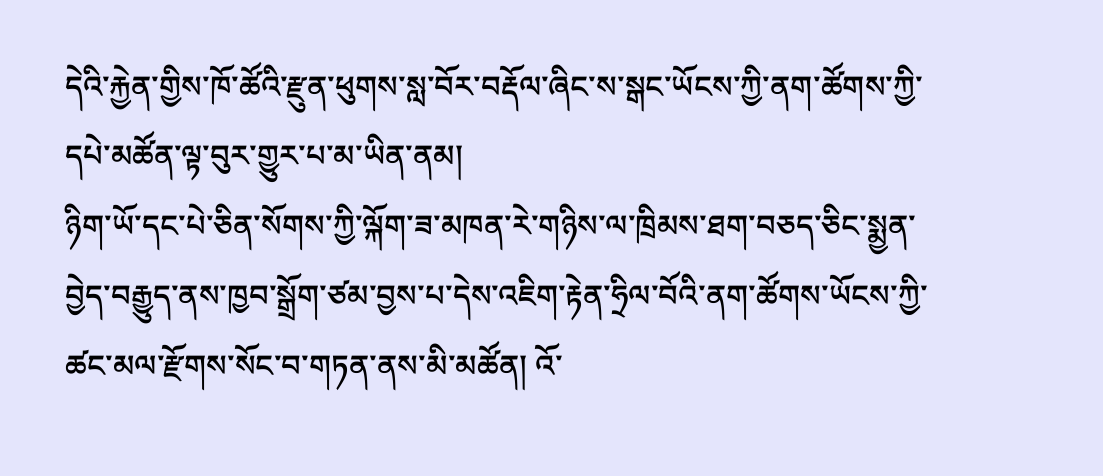དེའི་རྐྱེན་གྱིས་ཁོ་ཚོའི་རྫུན་ཕུགས་སླ་བོར་བརྡོལ་ཞིང་ས་སྒང་ཡོངས་ཀྱི་ནག་ཚོགས་ཀྱི་དཔེ་མཚོན་ལྟ་བུར་གྱུར་པ་མ་ཡིན་ནམ།
ཉིག་ཡོ་དང་པེ་ཅིན་སོགས་ཀྱི་ལྐོག་ཟ་མཁན་རེ་གཉིས་ལ་ཁྲིམས་ཐག་བཅད་ཅིང་སྨྱན་བྱེད་བརྒྱུད་ནས་ཁྱབ་སྒྲོག་ཙམ་བྱས་པ་དེས་འཇིག་རྟེན་ཧྲིལ་བོའི་ནག་ཚོགས་ཡོངས་ཀྱི་ཚང་མལ་རྫོགས་སོང་བ་གཏན་ནས་མི་མཚོན། འོ་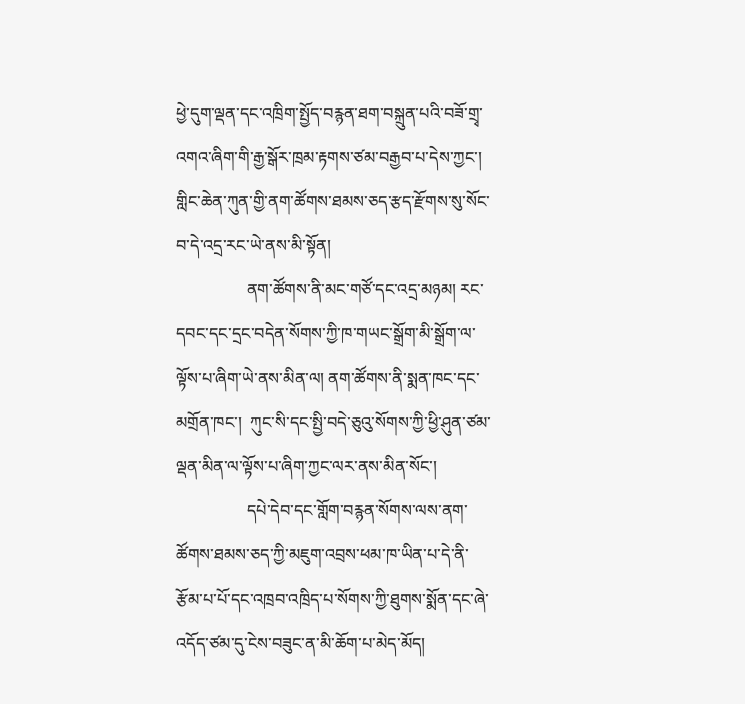ཕྱེ་དུག་ལྡན་དང་འཁྲིག་སྤྱོད་བརྙན་ཐག་བསྐྲུན་པའི་བཟོ་གྲྭ་འགའ་ཞིག་གི་རྒྱ་སྒོར་ཁྲམ་རྟགས་ཙམ་བརྒྱབ་པ་དེས་ཀྱང་། གླིང་ཆེན་ཀུན་གྱི་ནག་ཚོགས་ཐམས་ཅད་རྩད་རྫོགས་སུ་སོང་བ་དེ་འདྲ་རང་ཡེ་ནས་མི་སྟོན།
                 ནག་ཚོགས་ནི་མང་གཙོ་དང་འདྲ་མཉམ། རང་དབང་དང་དྲང་བདེན་སོགས་ཀྱི་ཁ་གཡང་སྒྲོག་མི་སྒྲོག་ལ་ལྟོས་པ་ཞིག་ཡེ་ནས་མིན་ལ། ནག་ཚོགས་ནི་སྨན་ཁང་དང་མགྲོན་ཁང་།  ཀུང་སི་དང་སྤྱི་བདེ་ཅུའུ་སོགས་ཀྱི་ཕྱི་ཤུན་ཙམ་ལྡན་མིན་ལ་ལྟོས་པ་ཞིག་ཀྱང་ལར་ནས་མིན་སོང་།
                 དཔེ་དེབ་དང་གློག་བརྙན་སོགས་ལས་ནག་ཚོགས་ཐམས་ཅད་ཀྱི་མཇུག་འབྲས་ཕམ་ཁ་ཡིན་པ་དེ་ནི་རྩོམ་པ་པོ་དང་འཁྲབ་འཁྲིད་པ་སོགས་ཀྱི་ཐུགས་སྨོན་དང་ཞེ་འདོད་ཙམ་དུ་ངེས་བཟུང་ན་མི་ཆོག་པ་མེད་མོད།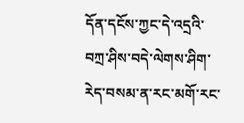དོན་དངོས་ཀྱང་དེ་འདྲའི་བཀྲ་ཤིས་བདེ་ལེགས་ཤིག་རེད་བསམ་ན་རང་མགོ་རང་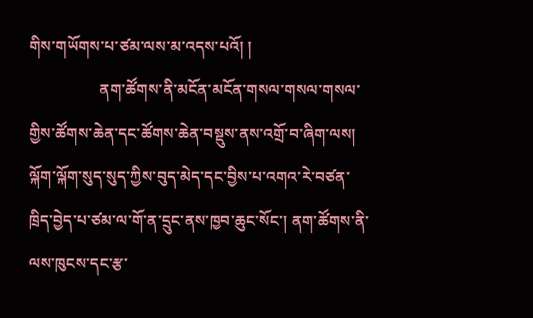གིས་གཡོགས་པ་ཙམ་ལས་མ་འདས་པའོ། །
                  ནག་ཚོགས་ནི་མངོན་མངོན་གསལ་གསལ་གསལ་གྱིས་ཚོགས་ཆེན་དང་ཚོགས་ཆེན་བསྡུས་ནས་འགྲོ་བ་ཞིག་ལས། ལྐོག་ལྐོག་སུད་སུད་ཀྱིས་བུད་མེད་དང་བྱིས་པ་འགའ་རེ་བཙན་ཁྲིད་བྱེད་པ་ཙམ་ལ་གོ་ན་དྲུང་ནས་ཁྱབ་ཆུང་སོང་། ནག་ཚོགས་ནི་ལས་ཁུངས་དང་རྩ་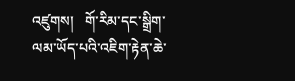འཛུགས།   གོ་རིམ་དང་སྒྲིག་ལམ་ཡོད་པའི་འཇིག་རྟེན་ཆེ་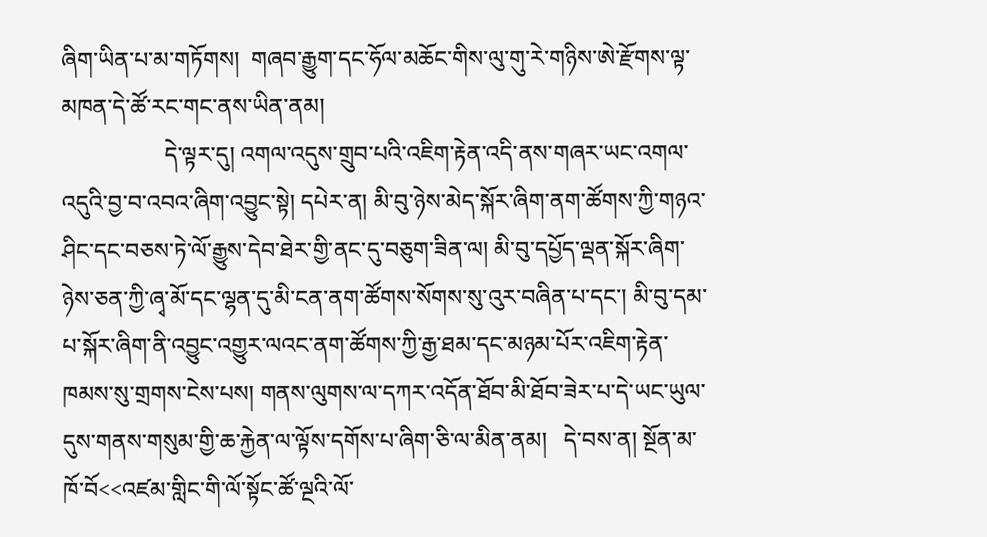ཞིག་ཡིན་པ་མ་གཏོགས།  གཞབ་རྒྱུག་དང་ཧོལ་མཆོང་གིས་ལུ་གུ་རེ་གཉིས་ཨེ་རྫོགས་ལྟ་མཁན་དེ་ཚོ་རང་གང་ནས་ཡིན་ནམ།
                  དེ་ལྟར་དུ། འགལ་འདུས་གྲུབ་པའི་འཇིག་རྟེན་འདི་ནས་གཞར་ཡང་འགལ་འདུའི་བྱ་བ་འབའ་ཞིག་འབྱུང་སྟེ། དཔེར་ན། མི་བུ་ཉེས་མེད་སྐོར་ཞིག་ནག་ཚོགས་ཀྱི་གཉའ་ཤིང་དང་བཅས་ཏེ་ལོ་རྒྱུས་དེབ་ཐེར་གྱི་ནང་དུ་བཅུག་ཟིན་ལ། མི་བུ་དཔྱོད་ལྡན་སྐོར་ཞིག་ཉེས་ཅན་ཀྱི་ཞྭ་མོ་དང་ལྷན་དུ་མི་ངན་ནག་ཚོགས་སོགས་སུ་འུར་བཞིན་པ་དང་། མི་བུ་དམ་པ་སྐོར་ཞིག་ནི་འབྱུང་འགྱུར་ལའང་ནག་ཚོགས་ཀྱི་རྒྱ་ཐམ་དང་མཉམ་པོར་འཇིག་རྟེན་ཁམས་སུ་གྲགས་ངེས་པས། གནས་ལུགས་ལ་དཀར་འདོན་ཐོབ་མི་ཐོབ་ཟེར་པ་དེ་ཡང་ཡུལ་དུས་གནས་གསུམ་གྱི་ཆ་རྐྱེན་ལ་ལྟོས་དགོས་པ་ཞིག་ཅི་ལ་མིན་ནམ།   དེ་བས་ན། སྔོན་མ་ཁོ་བོ<<འཛམ་གླིང་གི་ལོ་སྟོང་ཚོ་ལྔའི་ལོ་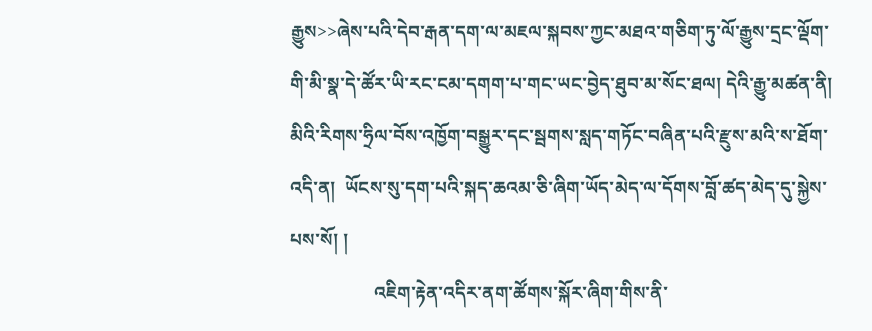རྒྱུས>>ཞེས་པའི་དེབ་རྒན་དག་ལ་མཇལ་སྐབས་ཀྱང་མཐའ་གཅིག་ཏུ་ལོ་རྒྱུས་དྲང་ལྡོག་གི་མི་སྣ་དེ་ཚོར་ཡི་རང་ངམ་དགག་པ་གང་ཡང་བྱེད་ཐུབ་མ་སོང་ཐལ། དེའི་རྒྱུ་མཚན་ནི། མིའི་རིགས་ཧྲིལ་བོས་འཁྱོག་བསྒྱུར་དང་སྦགས་སླད་གཏོང་བཞིན་པའི་རྫུས་མའི་ས་ཐོག་འདི་ན།  ཡོངས་སུ་དག་པའི་སྐད་ཆའམ་ཅི་ཞིག་ཡོད་མེད་ལ་དོགས་བློ་ཚད་མེད་དུ་སྐྱེས་པས་སོ། །
                  འཇིག་རྟེན་འདིར་ནག་ཚོགས་སྐོར་ཞིག་གིས་ནི་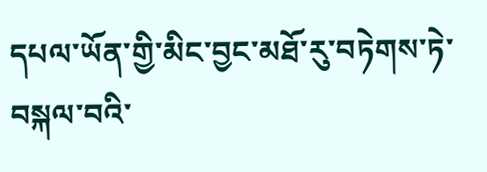དཔལ་ཡོན་གྱི་མིང་བྱང་མཐོ་རུ་བཏེགས་ཏེ་བསྐལ་བའི་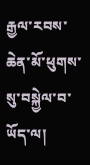རྒྱལ་རབས་ཆེན་མོ་ཕུགས་སུ་བསྐྱེལ་བ་ཡོད་ལ།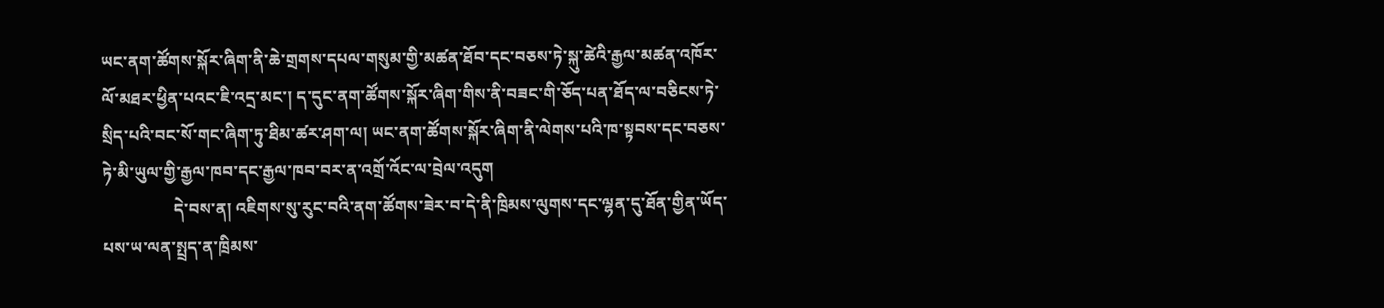ཡང་ནག་ཚོགས་སྐོར་ཞིག་ནི་ཆེ་གྲགས་དཔལ་གསུམ་གྱི་མཚན་ཐོབ་དང་བཅས་ཏེ་སྐུ་ཚེའི་རྒྱལ་མཚན་འཁོར་ལོ་མཐར་ཕྱིན་པའང་ཇི་འདྲ་མང་། ད་དུང་ནག་ཚོགས་སྐོར་ཞིག་གིས་ནི་བཟང་གི་ཅོད་པན་ཐོད་ལ་བཅིངས་ཏེ་སྲིད་པའི་བང་སོ་གང་ཞིག་ཏུ་ཐིམ་ཚར་ཤག་ལ། ཡང་ནག་ཚོགས་སྐོར་ཞིག་ནི་ལེགས་པའི་ཁ་སྟབས་དང་བཅས་ཏེ་མི་ཡུལ་གྱི་རྒྱལ་ཁབ་དང་རྒྱལ་ཁབ་བར་ན་འགྲོ་འོང་ལ་བྲེལ་འདུག
                 དེ་བས་ན། འཇིགས་སུ་རུང་བའི་ནག་ཚོགས་ཟེར་བ་དེ་ནི་ཁྲིམས་ལུགས་དང་ལྷན་དུ་ཐོན་གྱིན་ཡོད་པས་ཡ་ལན་སྤྲད་ན་ཁྲིམས་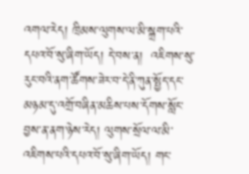འགལ་རེད། ཁྲིམས་ལུགས་ལ་མི་སྐྲག་པའི་དཔའ་བོ་སུ་ཞིག་ཡོད། དེ་བས་ན།  འཇིགས་སུ་རུང་བའི་ནག་ཚོགས་ཟེར་བ་དེ་ནི་ཀུན་སྤྱོད་དང་མཉམ་དུ་འགྲོ་བཞིན་མཆིས་པས་དོགས་སློང་བྱས་ན་ནག་ཉེས་རེད། ལུགས་སྲོལ་ལ་མི་འཇིགས་པའི་དཔའ་བོ་སུ་ཞིག་ཡོད། གང་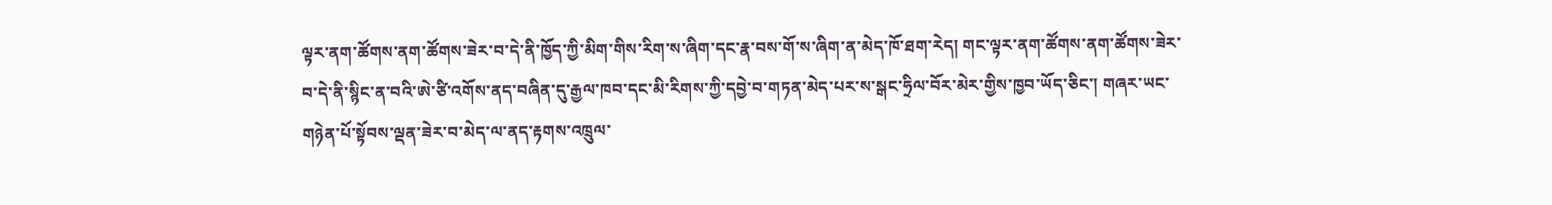ལྟར་ནག་ཚོགས་ནག་ཚོགས་ཟེར་བ་དེ་ནི་ཁྱོད་ཀྱི་མིག་གིས་རིག་ས་ཞིག་དང་རྣ་བས་གོ་ས་ཞིག་ན་མེད་ཁོ་ཐག་རེད། གང་ལྟར་ནག་ཚོགས་ནག་ཚོགས་ཟེར་བ་དེ་ནི་སྙིང་ན་བའི་ཨེ་ཙི་འགོས་ནད་བཞིན་དུ་རྒྱལ་ཁབ་དང་མི་རིགས་ཀྱི་དབྱེ་བ་གཏན་མེད་པར་ས་སྒང་ཧྲིལ་བོར་མེར་གྱིས་ཁྱབ་ཡོད་ཅིང་། གཞར་ཡང་གཉེན་པོ་སྟོབས་ལྡན་ཟེར་བ་མེད་ལ་ནད་རྟགས་འཁྲུལ་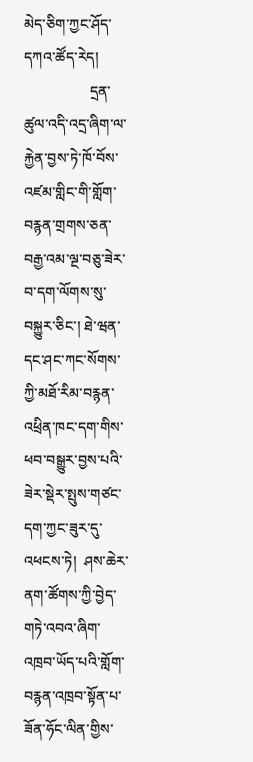མེད་ཅིག་ཀྱང་ཤོད་དཀའ་ཚོད་རེད།
                  དྲན་ཚུལ་འདི་འདྲ་ཞིག་ལ་རྐྱེན་བྱས་ཏེ་ཁོ་བོས་འཛམ་གླིང་གི་གློག་བརྙན་གྲགས་ཅན་བརྒྱ་འམ་ལྔ་བཅུ་ཟེར་བ་དག་ལོགས་སུ་བསྐྱུར་ཅིང་། ཐེ་ཝན་དང་ཤང་ཀང་སོགས་ཀྱི་མཐོ་རིམ་བརྙན་འཕྲིན་ཁང་དག་གིས་ཕབ་བསྒྱུར་བྱས་པའི་ཟེར་སྡེར་སྤུས་གཙང་དག་ཀྱང་ཟུར་དུ་འཕངས་ཏེ།  ཤས་ཆེར་ནག་ཚོགས་ཀྱི་བྱེད་གཏེ་འབའ་ཞིག་འཁྲབ་ཡོད་པའི་གློག་བརྙན་འཁྲབ་སྟོན་པ་ཟོན་ཧོང་ལིན་གྱིས་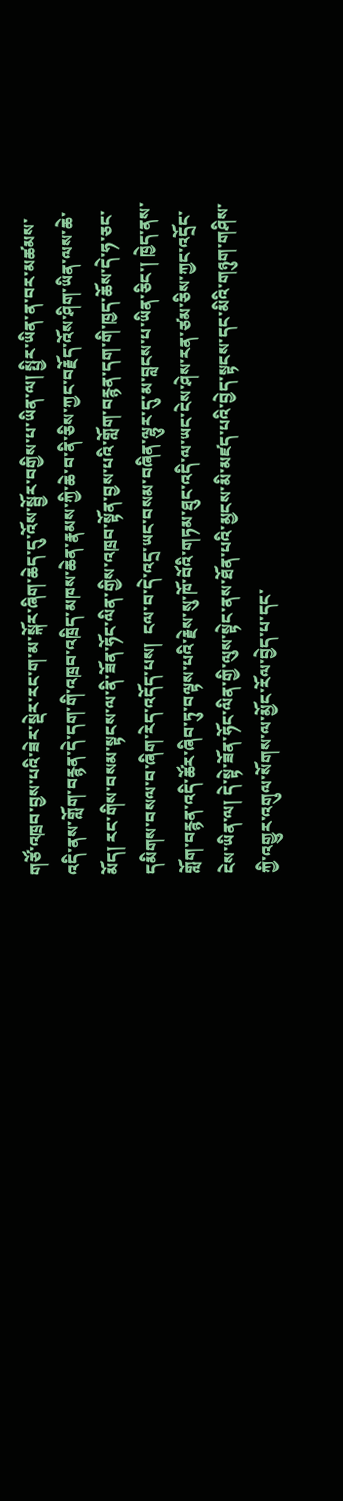གཙོ་འཁྲབ་བྱས་པའི་ཟེར་སྡེར་རང་ག་མ་སྐོར་ཞིག་ཆེད་དུ་འོས་སྦྱོར་བགྱིས་པ་ཡིན་ལ། སྤྱིར་ཡིན་ན་བར་མཚམས་འདི་ནས་གློག་བརྙན་དེ་དག་གི་འཁྲབ་འཁྲིད་མཁས་ཆེན་རྣམས་ཀྱི་ཆེ་བ་ནི་ཅིས་ཀྱང་བརྗོད་འོས་ཤིག་ཡིན་ལས་ཆེ་མོད། རང་གིས་བསམ་སྟངས་ལ་ནི་ཟོན་ཧོང་ལིན་གྱིས་འཁྲབ་སྟོན་བྱས་པའི་གློག་བརྙན་དག་གི་ཁྱད་ཆོས་དེ་ཧ་ཅང་དམིགས་བསལ་བ་ཞིག་རེད་འདོད་པས།  ངལ་བ་དེ་འདྲ་ཡང་བསམ་བཞིན་ལྷུར་དུ་མ་བླངས་པ་ཡིན་ཅིང་། ཁྱེད་ནས་གློག་བརྙན་འདི་ཚོར་ཞིབ་ཏུ་བལྟས་པའི་རྗེས་སུ་ཁོ་བོའི་གཏམ་ཐུང་འདི་ལ་ཡང་ངེས་ཤེས་རན་ཙམ་ཅིས་ཀྱང་འདྲོང་ངེས་ཡིན་ལ། དེ་སྟེ་ཟོན་ཧོང་ལིན་གྱི་ལུས་སྟེང་ནས་ཐོན་པའི་མྱངས་མི་མཛད་པའི་བྱེད་སྟངས་དང་མིའི་གཉུག་གཤིས་ཀྱི་འགྱུར་འགུལ་སོགས་ལ་མྱོང་རོལ་བྱེད་པ་དང་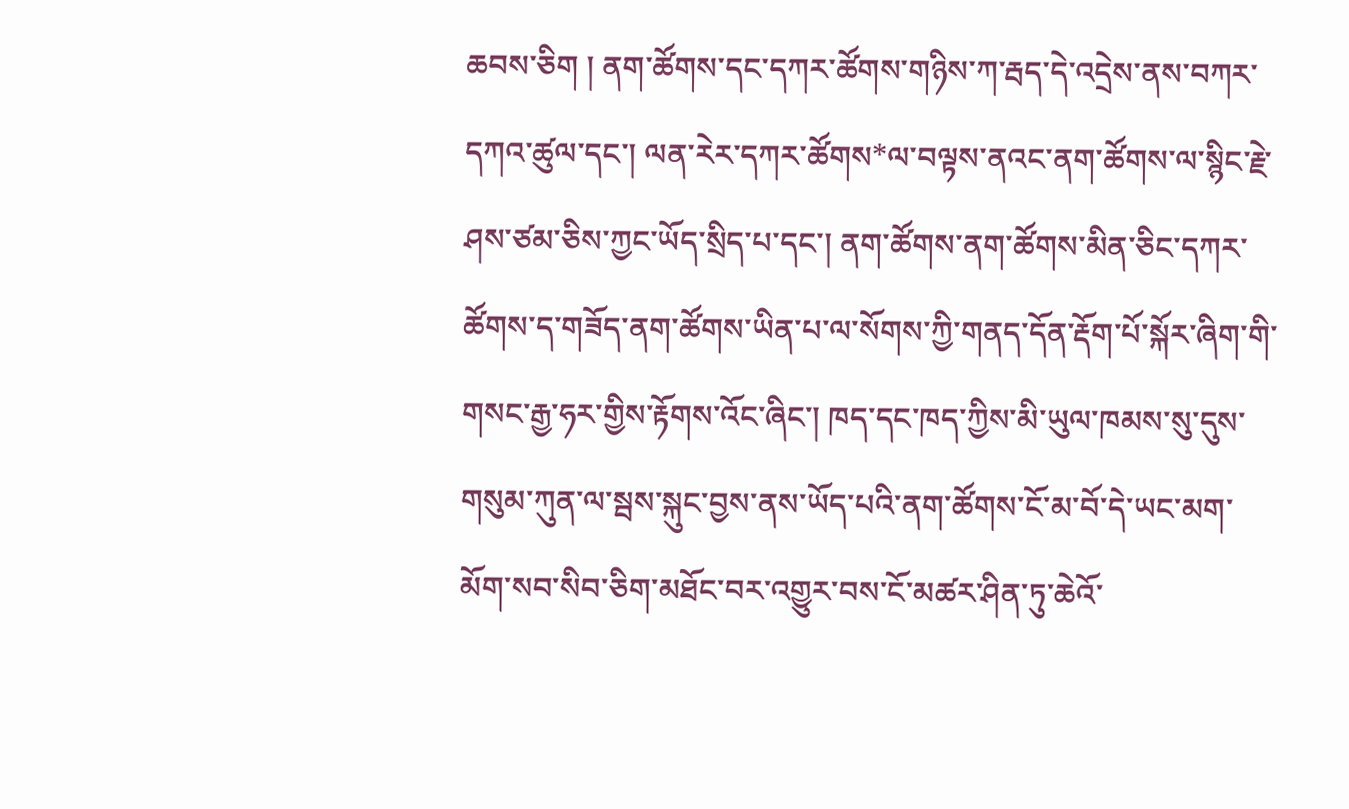ཆབས་ཅིག ། ནག་ཚོགས་དང་དཀར་ཚོགས་གཉིས་ཀ་རྦད་དེ་འདྲེས་ནས་བཀར་དཀའ་ཚུལ་དང་། ལན་རེར་དཀར་ཚོགས*ལ་བལྟས་ནའང་ནག་ཚོགས་ལ་སྙིང་རྗེ་ཤས་ཙམ་ཅིས་ཀྱང་ཡོད་སྲིད་པ་དང་། ནག་ཚོགས་ནག་ཚོགས་མིན་ཅིང་དཀར་ཚོགས་ད་གཟོད་ནག་ཚོགས་ཡིན་པ་ལ་སོགས་ཀྱི་གནད་དོན་རྡོག་པོ་སྐོར་ཞིག་གི་གསང་རྒྱ་ཧར་གྱིས་རྟོགས་འོང་ཞིང་། ཁད་དང་ཁད་ཀྱིས་མི་ཡུལ་ཁམས་སུ་དུས་གསུམ་ཀུན་ལ་སྦས་སྐུང་བྱས་ནས་ཡོད་པའི་ནག་ཚོགས་ངོ་མ་བོ་དེ་ཡང་མག་མོག་སབ་སིབ་ཅིག་མཐོང་བར་འགྱུར་བས་ངོ་མཚར་ཤིན་ཏུ་ཆེའོ་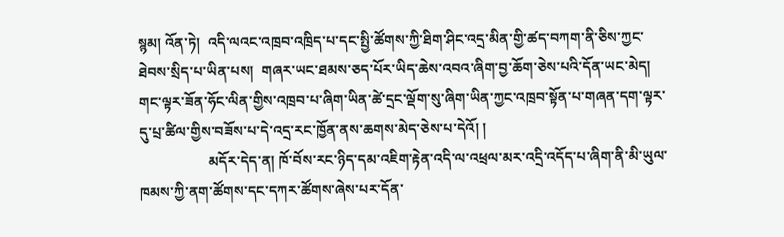སྙམ། འོན་ཏེ།  འདི་ལའང་འཁྲབ་འཁྲིད་པ་དང་སྤྱི་ཚོགས་ཀྱི་ཐིག་ཤིང་འདྲ་མིན་གྱི་ཚད་བཀག་ནི་ཅིས་ཀྱང་ཐེབས་སྲིད་པ་ཡིན་པས།  གཞར་ཡང་ཐམས་ཅད་པོར་ཡིད་ཆེས་འབའ་ཞིག་བྱ་ཆོག་ཅེས་པའི་དོན་ཡང་མེད།  གང་ལྟར་ཟོན་ཧོང་ལིན་གྱིས་འཁྲབ་པ་ཞིག་ཡིན་ཚེ་དྲང་ལྡོག་སུ་ཞིག་ཡིན་ཀྱང་འཁྲབ་སྟོན་པ་གཞན་དག་ལྟར་དུ་པྲ་ཚིལ་གྱིས་བཟོས་པ་དེ་འདྲ་རང་ཁྱོན་ནས་ཆགས་མེད་ཅེས་པ་དེའོ། །
                   མདོར་དེད་ན། ཁོ་བོས་རང་ཉིད་དམ་འཇིག་རྟེན་འདི་ལ་འཕྲལ་མར་འདྲི་འདོད་པ་ཞིག་ནི་མི་ཡུལ་ཁམས་ཀྱི་ནག་ཚོགས་དང་དཀར་ཚོགས་ཞེས་པར་དོན་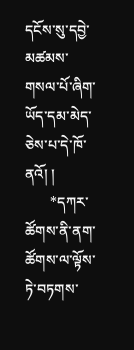དངོས་སུ་དབྱེ་མཚམས་གསལ་པོ་ཞིག་ཡོད་དམ་མེད་ཅེས་པ་དེ་ཁོ་ནའོ། །
       *དཀར་ཚོགས་ནི་ནག་ཚོགས་ལ་ལྟོས་ཏེ་བཏགས་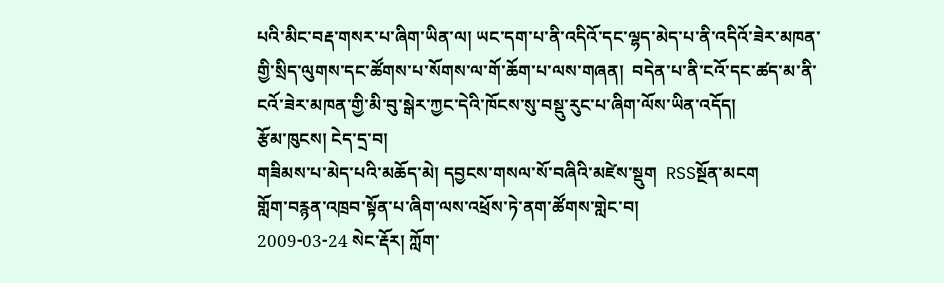པའི་མིང་བརྡ་གསར་པ་ཞིག་ཡིན་ལ། ཡང་དག་པ་ནི་འདིའོ་དང་ལྷད་མེད་པ་ནི་འདིའོ་ཟེར་མཁན་གྱི་སྲིད་ལུགས་དང་ཚོགས་པ་སོགས་ལ་གོ་ཆོག་པ་ལས་གཞན།  བདེན་པ་ནི་ངའོ་དང་ཚད་མ་ནི་ངའོ་ཟེར་མཁན་གྱི་མི་བུ་སྒེར་ཀྱང་དེའི་ཁོངས་སུ་བསྡུ་རུང་པ་ཞིག་ལོས་ཡིན་འདོད།
རྩོམ་ཁུངས། ངེད་དྲ་བ།
གཟིམས་པ་མེད་པའི་མཆོད་མེ། དབྱངས་གསལ་སོ་བཞིའི་མཛེས་སྡུག  RSSསྔོན་མངག
གློག་བརྙན་འཁྲབ་སྟོན་པ་ཞིག་ལས་འཕྲོས་ཏེ་ནག་ཚོགས་གླེང་བ།
2009-03-24 སེང་རྡོར། ཀློག་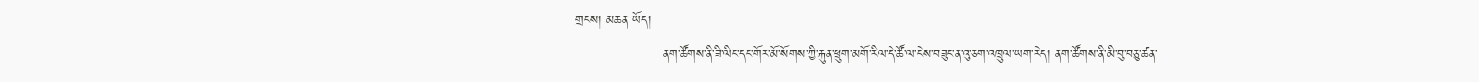གྲངས། མཆན ཡོད།
                    ནག་ཚོགས་ནི་ཟི་ལིང་དང་གོར་མོ་སོགས་ཀྱི་རྐུན་ཕྲུག་མགོ་རིལ་དེ་ཚོ་ལ་ངེས་བཟུང་ན་འུ་ཅག་འཁྲུལ་ཡག་རེད། ནག་ཚོགས་ནི་མི་བུ་བཅུ་ཚན་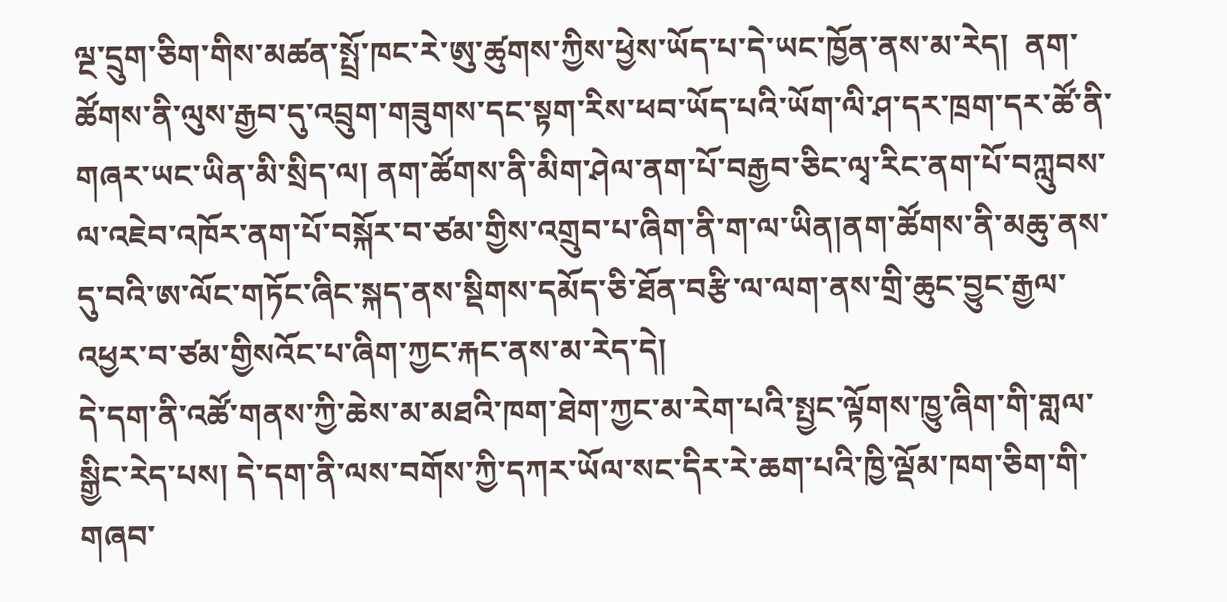ལྔ་དྲུག་ཅིག་གིས་མཚན་སྤྲོ་ཁང་རེ་ཨུ་ཚུགས་ཀྱིས་ཕྱེས་ཡོད་པ་དེ་ཡང་ཁྱོན་ནས་མ་རེད།  ནག་ཚོགས་ནི་ལུས་རྒྱབ་དུ་འབྲུག་གཟུགས་དང་སྟག་རིས་ཕབ་ཡོད་པའི་ཡོག་ལི་ཤ་དར་ཁྲག་དར་ཚོ་ནི་གཞར་ཡང་ཡིན་མི་སྲིད་ལ། ནག་ཚོགས་ནི་མིག་ཤེལ་ནག་པོ་བརྒྱབ་ཅིང་ལྭ་རིང་ནག་པོ་བཀླུབས་ལ་འཇེབ་འཁོར་ནག་པོ་བསྐོར་བ་ཙམ་གྱིས་འགྲུབ་པ་ཞིག་ནི་ག་ལ་ཡིན།ནག་ཚོགས་ནི་མཆུ་ནས་དུ་བའི་ཨ་ལོང་གཏོང་ཞིང་སྐད་ནས་སྡིགས་དམོད་ཅི་ཐོན་བརྩི་ལ་ལག་ནས་གྲི་ཆུང་བྱུང་རྒྱལ་འཕྱར་བ་ཙམ་གྱིསའོང་པ་ཞིག་ཀྱང་རྐང་ནས་མ་རེད་དེ།
དེ་དག་ནི་འཚོ་གནས་ཀྱི་ཆེས་མ་མཐའི་ཁག་ཐེག་ཀྱང་མ་རེག་པའི་སྤྱང་ལྟོགས་ཁྱུ་ཞིག་གི་གླལ་སྒྱིང་རེད་པས། དེ་དག་ནི་ལས་བགོས་ཀྱི་དཀར་ཡོལ་སང་དིར་རེ་ཆག་པའི་ཁྱི་ལྡོམ་ཁག་ཅིག་གི་གཞབ་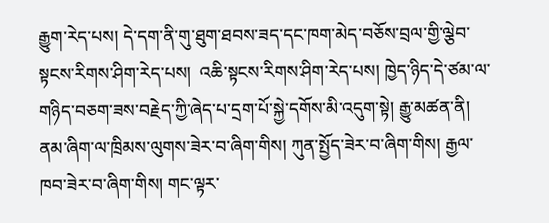རྒྱུག་རེད་པས། དེ་དག་ནི་གུ་ཐུག་ཐབས་ཟད་དང་ཁག་མེད་བཅོས་བྲལ་གྱི་ལྕེབ་སྟངས་རིགས་ཤིག་རེད་པས།  འཆི་སྟངས་རིགས་ཤིག་རེད་པས། ཁྱེད་ཉིད་དེ་ཙམ་ལ་གཉིད་བཅག་ཟས་བརྗེད་ཀྱི་ཞེད་པ་དྲག་པོ་སྐྱེ་དགོས་མི་འདུག་སྟེ། རྒྱུ་མཚན་ནི། ནམ་ཞིག་ལ་ཁྲིམས་ལུགས་ཟེར་བ་ཞིག་གིས། ཀུན་སྤྱོད་ཟེར་བ་ཞིག་གིས། རྒྱལ་ཁབ་ཟེར་བ་ཞིག་གིས། གང་ལྟར་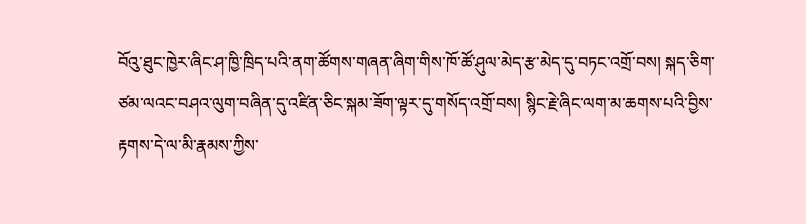བོའུ་ཐུང་ཁྱེར་ཞིང་ཤ་ཁྱི་ཁྲིད་པའི་ནག་ཚོགས་གཞན་ཞིག་གིས་ཁོ་ཚོ་ཤུལ་མེད་རྩ་མེད་དུ་བཏང་འགྲོ་བས། སྐད་ཅིག་ཙམ་ལའང་བཤའ་ལུག་བཞིན་དུ་འཛིན་ཅིང་སྐམ་ཟོག་ལྟར་དུ་གསོད་འགྲོ་བས། སྙིང་རྗེ་ཞིང་ལག་མ་ཆགས་པའི་བྱིས་རྟགས་དེ་ལ་མི་རྣམས་ཀྱིས་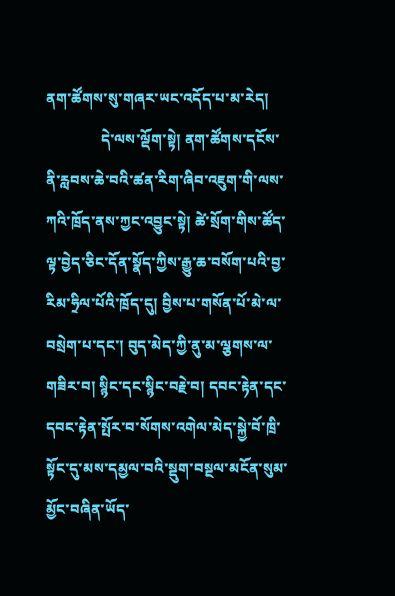ནག་ཚོགས་སུ་གཞར་ཡང་འདོད་པ་མ་རེད།
               དེ་ལས་ལྡོག་སྟེ། ནག་ཚོགས་དངོས་ནི་རླབས་ཆེ་བའི་ཚན་རིག་ཞིབ་འཇུག་གི་ལས་ཀའི་ཁྲོད་ནས་ཀྱང་འབྱུང་སྟེ། ཚེ་སྲོག་གིས་ཚོད་ལྟ་བྱེད་ཅིང་དོན་སྣོད་ཀྱིས་རྒྱུ་ཆ་བསོག་པའི་བྱ་རིམ་ཧྲིལ་པོའི་ཁྲོད་དུ། བྱིས་པ་གསོན་པོ་མེ་ལ་བསྲེག་པ་དང་། བུད་མེད་ཀྱི་ནུ་མ་ལྕགས་ལ་གཟིར་བ། སྙིང་དང་སྙིང་བརྗེ་བ། དབང་རྟེན་དང་དབང་རྟེན་སྤོར་བ་སོགས་འགེལ་མེད་སྐྱེ་བོ་ཁྲི་སྟོང་དུ་མས་དམྱལ་བའི་སྡུག་བསྔལ་མངོན་སུམ་མྱོང་བཞིན་ཡོད་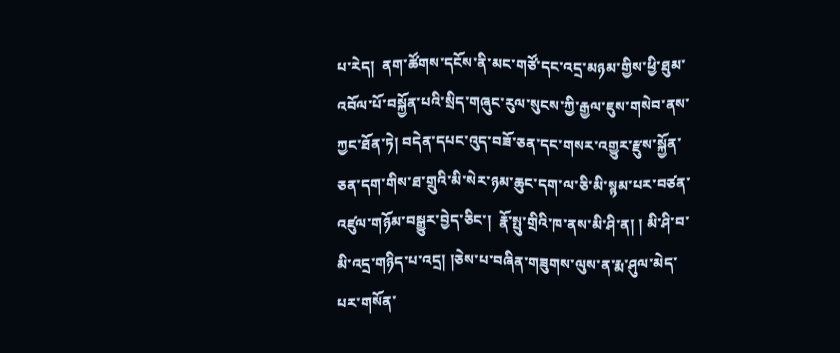པ་རེད།  ནག་ཚོགས་དངོས་ནི་མང་གཙོ་དང་འདྲ་མཉམ་གྱིས་ཕྱི་ཐུམ་འབོལ་པོ་བསྐྱོན་པའི་སྲིད་གཞུང་རུལ་སུངས་ཀྱི་རྒྱལ་ཇུས་གསེབ་ནས་ཀྱང་ཐོན་ཏེ། བདེན་དཔང་འུད་བཟོ་ཅན་དང་གསར་འགྱུར་རྫུས་སྐྱོན་ཅན་དག་གིས་ཐ་གྲུའི་མི་སེར་ཉམ་ཆུང་དག་ལ་ཅི་མི་སྙམ་པར་བཙན་འཛུལ་གཉོམ་བསྒྱུར་བྱེད་ཅིང་།  རྣོ་སྤུ་གྲིའི་ཁ་ནས་མི་ཤི་ན། ། མི་ཤི་བ་མི་འདྲ་གཉིད་པ་འདྲ། །ཅེས་པ་བཞིན་གཟུགས་ལུས་ན་རྨ་ཤུལ་མེད་པར་གསོན་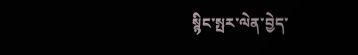སྙིང་སྤར་ལེན་བྱེད་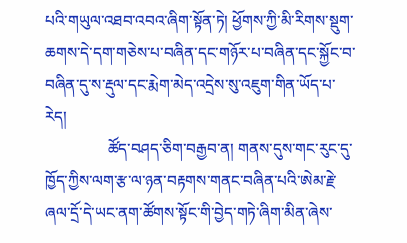པའི་གཡུལ་འཐབ་འབའ་ཞིག་སྟོན་ཏེ། ཕྱོགས་ཀྱི་མི་རིགས་སྡུག་ཆགས་དེ་དག་གཅེས་པ་བཞིན་དང་གཉོར་པ་བཞིན་དང་སྐྱོང་བ་བཞིན་དུ་ས་རྡུལ་དང་རྨེག་མེད་འདྲེས་སུ་འཇུག་གིན་ཡོད་པ་རེད།
                ཚོད་བཤད་ཅིག་བརྒྱབ་ན། གནས་དུས་གང་རུང་དུ་ཁྱོད་ཀྱིས་ལག་རྩ་ལ་ཉན་བརྟགས་གནང་བཞིན་པའི་ཨེམ་རྗེ་ཞལ་དྲོ་དེ་ཡང་ནག་ཚོགས་སྟོང་གི་བྱེད་གཏེ་ཞིག་མིན་ཞེས་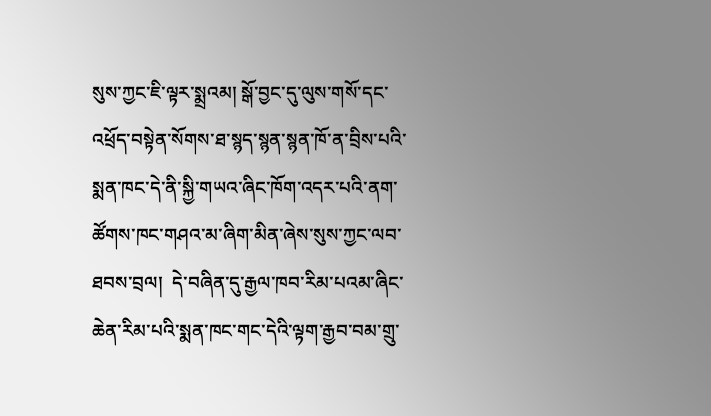སུས་ཀྱང་ཇི་ལྟར་སྨྲའམ། སྒོ་བྱང་དུ་ལུས་གསོ་དང་འཕྲོད་བསྟེན་སོགས་ཐ་སྙད་སྙན་སྙན་ཁོ་ན་བྲིས་པའི་སྨན་ཁང་དེ་ནི་སྐྱི་གཡའ་ཞིང་ཁོག་འདར་པའི་ནག་ཚོགས་ཁང་གཤའ་མ་ཞིག་མིན་ཞེས་སུས་ཀྱང་ལབ་ཐབས་བྲལ།  དེ་བཞིན་དུ་རྒྱལ་ཁབ་རིམ་པའམ་ཞིང་ཆེན་རིམ་པའི་སྨན་ཁང་གང་དེའི་ལྟག་རྒྱབ་བམ་གྲུ་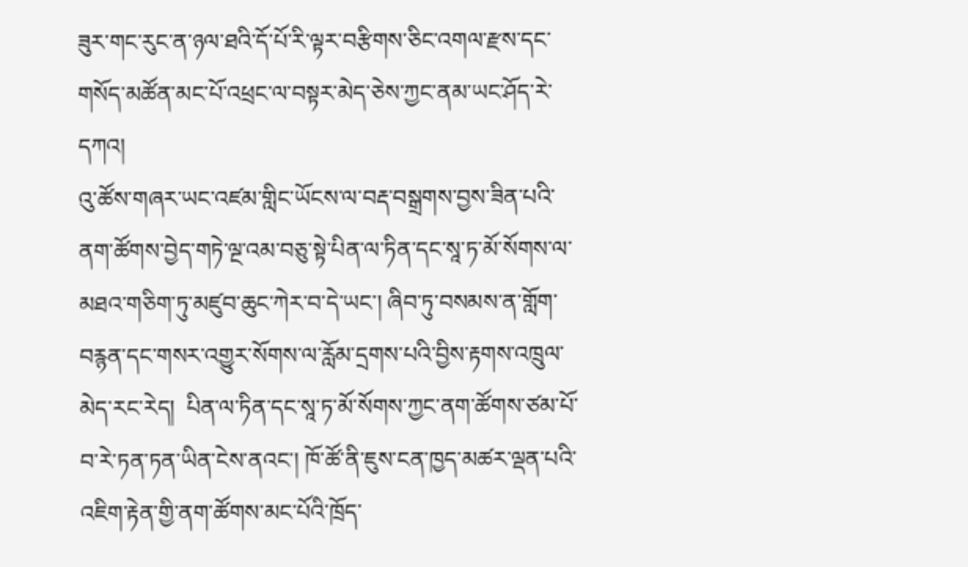ཟུར་གང་རུང་ན་ཉལ་ཐའི་དོ་པོ་རི་ལྟར་བརྩིགས་ཅིང་འགལ་རྫས་དང་གསོད་མཚོན་མང་པོ་འཕྲང་ལ་བསྟར་མེད་ཅེས་ཀྱང་ནམ་ཡང་ཤོད་རེ་དཀའ།
འུ་ཚོས་གཞར་ཡང་འཛམ་གླིང་ཡོངས་ལ་བརྡ་བསྒྲགས་བྱས་ཟིན་པའི་ནག་ཚོགས་བྱེད་གཏེ་ལྔ་འམ་བཅུ་སྟེ་པིན་ལ་ཏིན་དང་སཱ་ཏ་མོ་སོགས་ལ་མཐའ་གཅིག་ཏུ་མཛུབ་ཆུང་ཀེར་བ་དེ་ཡང་། ཞིབ་ཏུ་བསམས་ན་གློག་བརྙན་དང་གསར་འགྱུར་སོགས་ལ་རློམ་དྲགས་པའི་བྱིས་རྟགས་འཁྲུལ་མེད་རང་རེད།  པིན་ལ་ཏིན་དང་སཱ་ཏ་མོ་སོགས་ཀྱང་ནག་ཚོགས་ཙམ་པོ་བ་རེ་ཏན་ཏན་ཡིན་ངེས་ནའང་། ཁོ་ཚོ་ནི་ཇུས་ངན་ཁྱད་མཚར་ལྡན་པའི་འཇིག་རྟེན་གྱི་ནག་ཚོགས་མང་པོའི་ཁྲོད་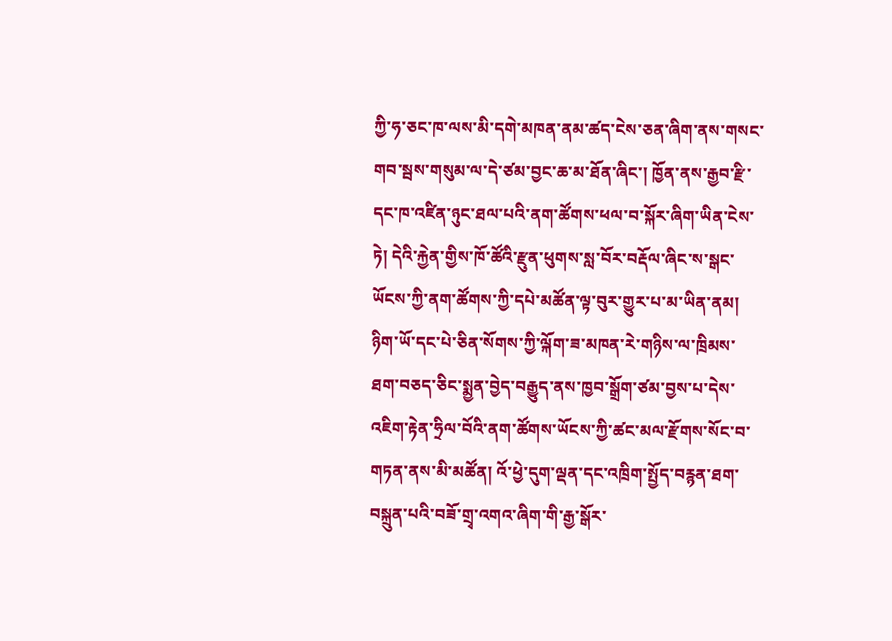ཀྱི་ཧ་ཅང་ཁ་ལས་མི་དགེ་མཁན་ནམ་ཚད་ངེས་ཅན་ཞིག་ནས་གསང་གབ་སྦས་གསུམ་ལ་དེ་ཙམ་བྱང་ཆ་མ་ཐོན་ཞིང་། ཁྱོན་ནས་རྒྱབ་རྫི་དང་ཁ་འཛིན་ཉུང་ཐལ་པའི་ནག་ཚོགས་ཕལ་བ་སྐོར་ཞིག་ཡིན་ངེས་ཏེ། དེའི་རྐྱེན་གྱིས་ཁོ་ཚོའི་རྫུན་ཕུགས་སླ་བོར་བརྡོལ་ཞིང་ས་སྒང་ཡོངས་ཀྱི་ནག་ཚོགས་ཀྱི་དཔེ་མཚོན་ལྟ་བུར་གྱུར་པ་མ་ཡིན་ནམ།
ཉིག་ཡོ་དང་པེ་ཅིན་སོགས་ཀྱི་ལྐོག་ཟ་མཁན་རེ་གཉིས་ལ་ཁྲིམས་ཐག་བཅད་ཅིང་སྨྱན་བྱེད་བརྒྱུད་ནས་ཁྱབ་སྒྲོག་ཙམ་བྱས་པ་དེས་འཇིག་རྟེན་ཧྲིལ་བོའི་ནག་ཚོགས་ཡོངས་ཀྱི་ཚང་མལ་རྫོགས་སོང་བ་གཏན་ནས་མི་མཚོན། འོ་ཕྱེ་དུག་ལྡན་དང་འཁྲིག་སྤྱོད་བརྙན་ཐག་བསྐྲུན་པའི་བཟོ་གྲྭ་འགའ་ཞིག་གི་རྒྱ་སྒོར་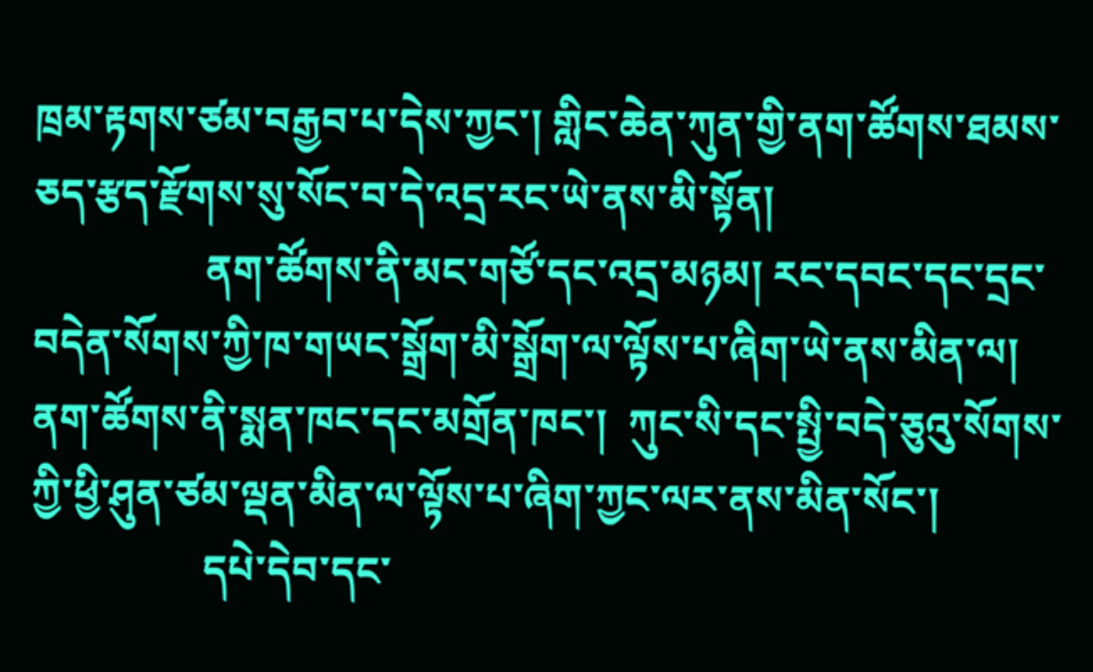ཁྲམ་རྟགས་ཙམ་བརྒྱབ་པ་དེས་ཀྱང་། གླིང་ཆེན་ཀུན་གྱི་ནག་ཚོགས་ཐམས་ཅད་རྩད་རྫོགས་སུ་སོང་བ་དེ་འདྲ་རང་ཡེ་ནས་མི་སྟོན།
                 ནག་ཚོགས་ནི་མང་གཙོ་དང་འདྲ་མཉམ། རང་དབང་དང་དྲང་བདེན་སོགས་ཀྱི་ཁ་གཡང་སྒྲོག་མི་སྒྲོག་ལ་ལྟོས་པ་ཞིག་ཡེ་ནས་མིན་ལ། ནག་ཚོགས་ནི་སྨན་ཁང་དང་མགྲོན་ཁང་།  ཀུང་སི་དང་སྤྱི་བདེ་ཅུའུ་སོགས་ཀྱི་ཕྱི་ཤུན་ཙམ་ལྡན་མིན་ལ་ལྟོས་པ་ཞིག་ཀྱང་ལར་ནས་མིན་སོང་།
                 དཔེ་དེབ་དང་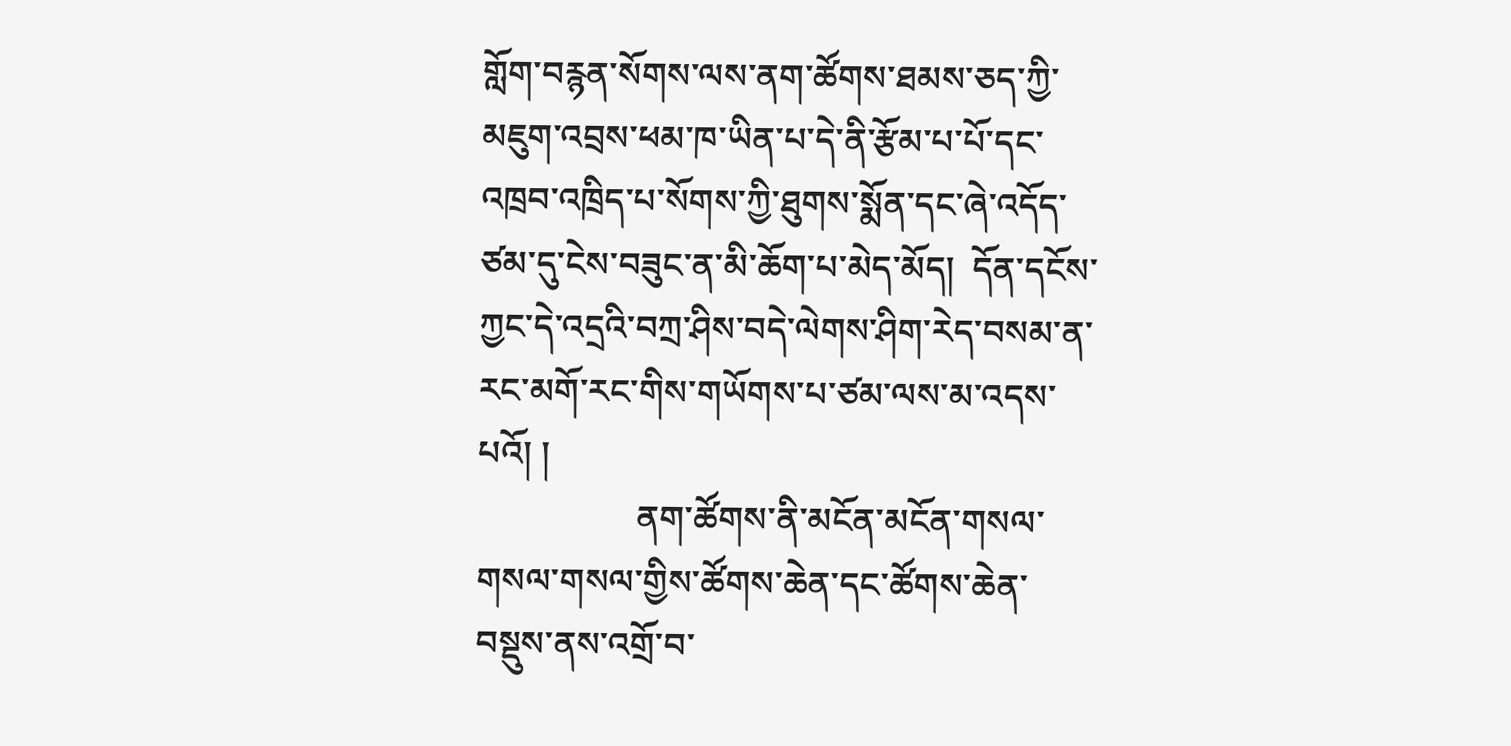གློག་བརྙན་སོགས་ལས་ནག་ཚོགས་ཐམས་ཅད་ཀྱི་མཇུག་འབྲས་ཕམ་ཁ་ཡིན་པ་དེ་ནི་རྩོམ་པ་པོ་དང་འཁྲབ་འཁྲིད་པ་སོགས་ཀྱི་ཐུགས་སྨོན་དང་ཞེ་འདོད་ཙམ་དུ་ངེས་བཟུང་ན་མི་ཆོག་པ་མེད་མོད།  དོན་དངོས་ཀྱང་དེ་འདྲའི་བཀྲ་ཤིས་བདེ་ལེགས་ཤིག་རེད་བསམ་ན་རང་མགོ་རང་གིས་གཡོགས་པ་ཙམ་ལས་མ་འདས་པའོ། །
                  ནག་ཚོགས་ནི་མངོན་མངོན་གསལ་གསལ་གསལ་གྱིས་ཚོགས་ཆེན་དང་ཚོགས་ཆེན་བསྡུས་ནས་འགྲོ་བ་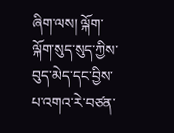ཞིག་ལས། ལྐོག་ལྐོག་སུད་སུད་ཀྱིས་བུད་མེད་དང་བྱིས་པ་འགའ་རེ་བཙན་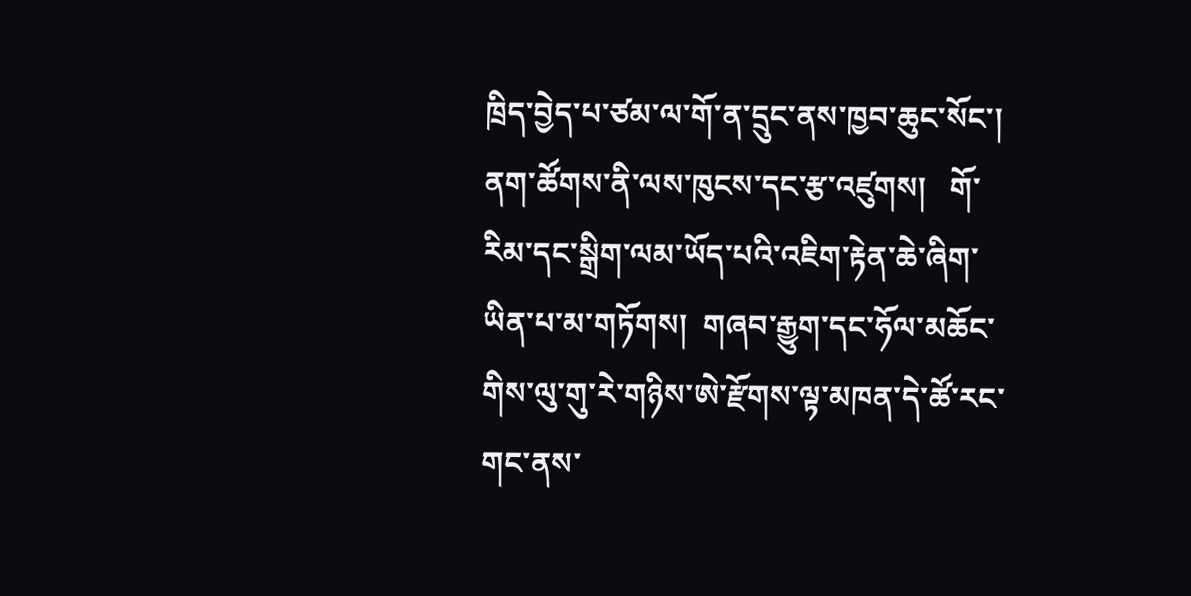ཁྲིད་བྱེད་པ་ཙམ་ལ་གོ་ན་དྲུང་ནས་ཁྱབ་ཆུང་སོང་། ནག་ཚོགས་ནི་ལས་ཁུངས་དང་རྩ་འཛུགས།   གོ་རིམ་དང་སྒྲིག་ལམ་ཡོད་པའི་འཇིག་རྟེན་ཆེ་ཞིག་ཡིན་པ་མ་གཏོགས།  གཞབ་རྒྱུག་དང་ཧོལ་མཆོང་གིས་ལུ་གུ་རེ་གཉིས་ཨེ་རྫོགས་ལྟ་མཁན་དེ་ཚོ་རང་གང་ནས་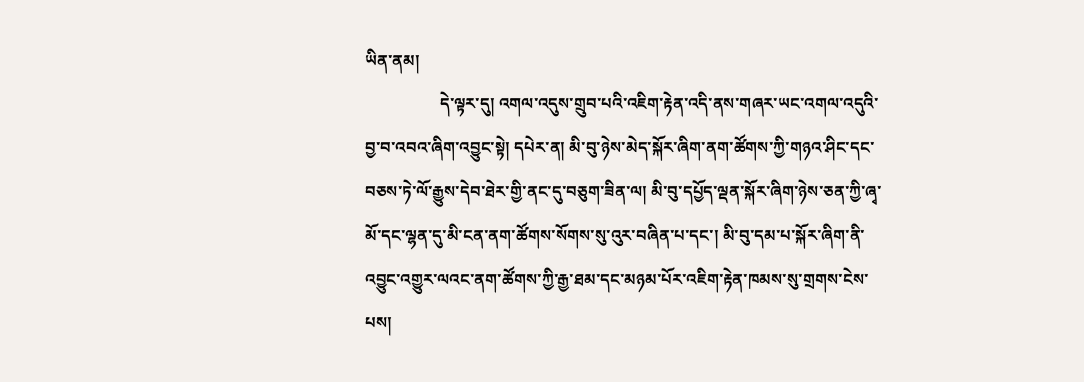ཡིན་ནམ།
                  དེ་ལྟར་དུ། འགལ་འདུས་གྲུབ་པའི་འཇིག་རྟེན་འདི་ནས་གཞར་ཡང་འགལ་འདུའི་བྱ་བ་འབའ་ཞིག་འབྱུང་སྟེ། དཔེར་ན། མི་བུ་ཉེས་མེད་སྐོར་ཞིག་ནག་ཚོགས་ཀྱི་གཉའ་ཤིང་དང་བཅས་ཏེ་ལོ་རྒྱུས་དེབ་ཐེར་གྱི་ནང་དུ་བཅུག་ཟིན་ལ། མི་བུ་དཔྱོད་ལྡན་སྐོར་ཞིག་ཉེས་ཅན་ཀྱི་ཞྭ་མོ་དང་ལྷན་དུ་མི་ངན་ནག་ཚོགས་སོགས་སུ་འུར་བཞིན་པ་དང་། མི་བུ་དམ་པ་སྐོར་ཞིག་ནི་འབྱུང་འགྱུར་ལའང་ནག་ཚོགས་ཀྱི་རྒྱ་ཐམ་དང་མཉམ་པོར་འཇིག་རྟེན་ཁམས་སུ་གྲགས་ངེས་པས།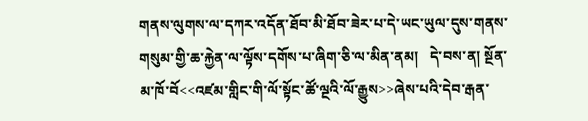གནས་ལུགས་ལ་དཀར་འདོན་ཐོབ་མི་ཐོབ་ཟེར་པ་དེ་ཡང་ཡུལ་དུས་གནས་གསུམ་གྱི་ཆ་རྐྱེན་ལ་ལྟོས་དགོས་པ་ཞིག་ཅི་ལ་མིན་ནམ།   དེ་བས་ན། སྔོན་མ་ཁོ་བོ<<འཛམ་གླིང་གི་ལོ་སྟོང་ཚོ་ལྔའི་ལོ་རྒྱུས>>ཞེས་པའི་དེབ་རྒན་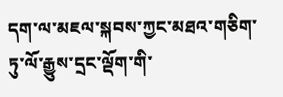དག་ལ་མཇལ་སྐབས་ཀྱང་མཐའ་གཅིག་ཏུ་ལོ་རྒྱུས་དྲང་ལྡོག་གི་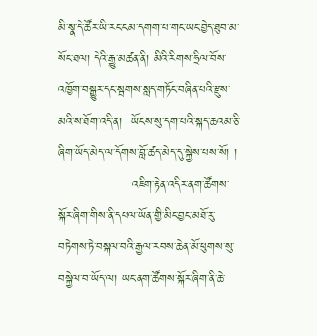མི་སྣ་དེ་ཚོར་ཡི་རང་ངམ་དགག་པ་གང་ཡང་བྱེད་ཐུབ་མ་སོང་ཐལ། དེའི་རྒྱུ་མཚན་ནི། མིའི་རིགས་ཧྲིལ་བོས་འཁྱོག་བསྒྱུར་དང་སྦགས་སླད་གཏོང་བཞིན་པའི་རྫུས་མའི་ས་ཐོག་འདི་ན།  ཡོངས་སུ་དག་པའི་སྐད་ཆའམ་ཅི་ཞིག་ཡོད་མེད་ལ་དོགས་བློ་ཚད་མེད་དུ་སྐྱེས་པས་སོ། །
                  འཇིག་རྟེན་འདིར་ནག་ཚོགས་སྐོར་ཞིག་གིས་ནི་དཔལ་ཡོན་གྱི་མིང་བྱང་མཐོ་རུ་བཏེགས་ཏེ་བསྐལ་བའི་རྒྱལ་རབས་ཆེན་མོ་ཕུགས་སུ་བསྐྱེལ་བ་ཡོད་ལ། ཡང་ནག་ཚོགས་སྐོར་ཞིག་ནི་ཆེ་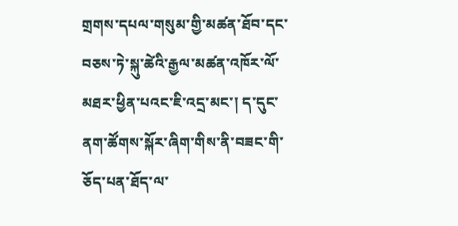གྲགས་དཔལ་གསུམ་གྱི་མཚན་ཐོབ་དང་བཅས་ཏེ་སྐུ་ཚེའི་རྒྱལ་མཚན་འཁོར་ལོ་མཐར་ཕྱིན་པའང་ཇི་འདྲ་མང་། ད་དུང་ནག་ཚོགས་སྐོར་ཞིག་གིས་ནི་བཟང་གི་ཅོད་པན་ཐོད་ལ་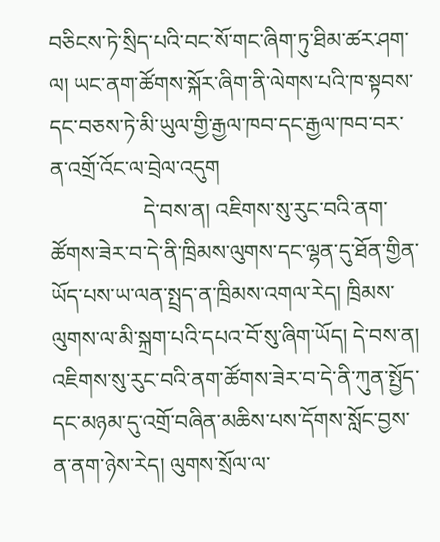བཅིངས་ཏེ་སྲིད་པའི་བང་སོ་གང་ཞིག་ཏུ་ཐིམ་ཚར་ཤག་ལ། ཡང་ནག་ཚོགས་སྐོར་ཞིག་ནི་ལེགས་པའི་ཁ་སྟབས་དང་བཅས་ཏེ་མི་ཡུལ་གྱི་རྒྱལ་ཁབ་དང་རྒྱལ་ཁབ་བར་ན་འགྲོ་འོང་ལ་བྲེལ་འདུག
                 དེ་བས་ན། འཇིགས་སུ་རུང་བའི་ནག་ཚོགས་ཟེར་བ་དེ་ནི་ཁྲིམས་ལུགས་དང་ལྷན་དུ་ཐོན་གྱིན་ཡོད་པས་ཡ་ལན་སྤྲད་ན་ཁྲིམས་འགལ་རེད། ཁྲིམས་ལུགས་ལ་མི་སྐྲག་པའི་དཔའ་བོ་སུ་ཞིག་ཡོད། དེ་བས་ན།  འཇིགས་སུ་རུང་བའི་ནག་ཚོགས་ཟེར་བ་དེ་ནི་ཀུན་སྤྱོད་དང་མཉམ་དུ་འགྲོ་བཞིན་མཆིས་པས་དོགས་སློང་བྱས་ན་ནག་ཉེས་རེད། ལུགས་སྲོལ་ལ་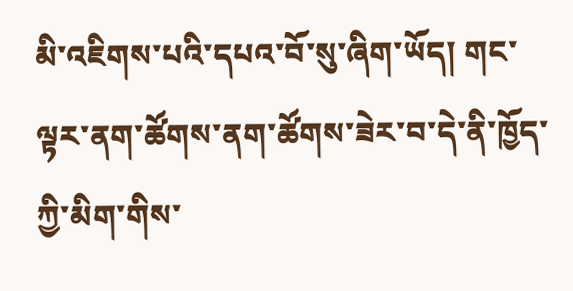མི་འཇིགས་པའི་དཔའ་བོ་སུ་ཞིག་ཡོད། གང་ལྟར་ནག་ཚོགས་ནག་ཚོགས་ཟེར་བ་དེ་ནི་ཁྱོད་ཀྱི་མིག་གིས་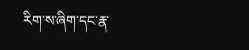རིག་ས་ཞིག་དང་རྣ་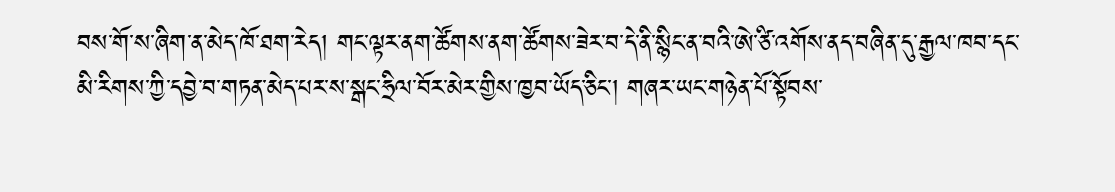བས་གོ་ས་ཞིག་ན་མེད་ཁོ་ཐག་རེད། གང་ལྟར་ནག་ཚོགས་ནག་ཚོགས་ཟེར་བ་དེ་ནི་སྙིང་ན་བའི་ཨེ་ཙི་འགོས་ནད་བཞིན་དུ་རྒྱལ་ཁབ་དང་མི་རིགས་ཀྱི་དབྱེ་བ་གཏན་མེད་པར་ས་སྒང་ཧྲིལ་བོར་མེར་གྱིས་ཁྱབ་ཡོད་ཅིང་། གཞར་ཡང་གཉེན་པོ་སྟོབས་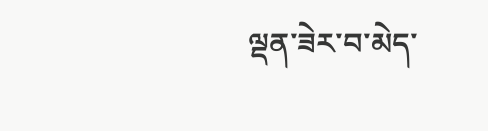ལྡན་ཟེར་བ་མེད་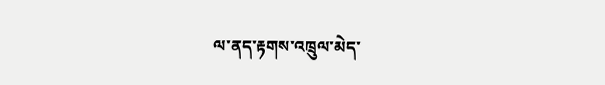ལ་ནད་རྟགས་འཁྲུལ་མེད་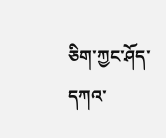ཅིག་ཀྱང་ཤོད་དཀའ་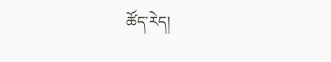ཚོད་རེད།